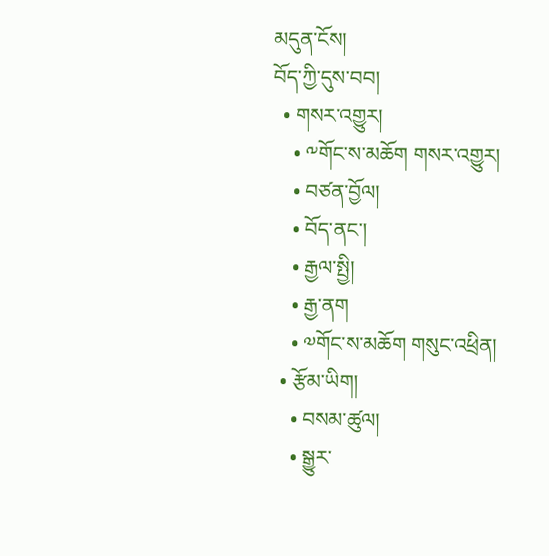མདུན་ངོས།
བོད་ཀྱི་དུས་བབ།
  • གསར་འགྱུར།
    • ༸གོང་ས་མཆོག གསར་འགྱུར།
    • བཙན་བྱོལ།
    • བོད་ནང་།
    • རྒྱལ་སྤྱི།
    • རྒྱ་ནག
    • ༧གོང་ས་མཆོག གསུང་འཕྲིན།
  • རྩོམ་ཡིག།
    • བསམ་ཚུལ།
    • སྒྱུར་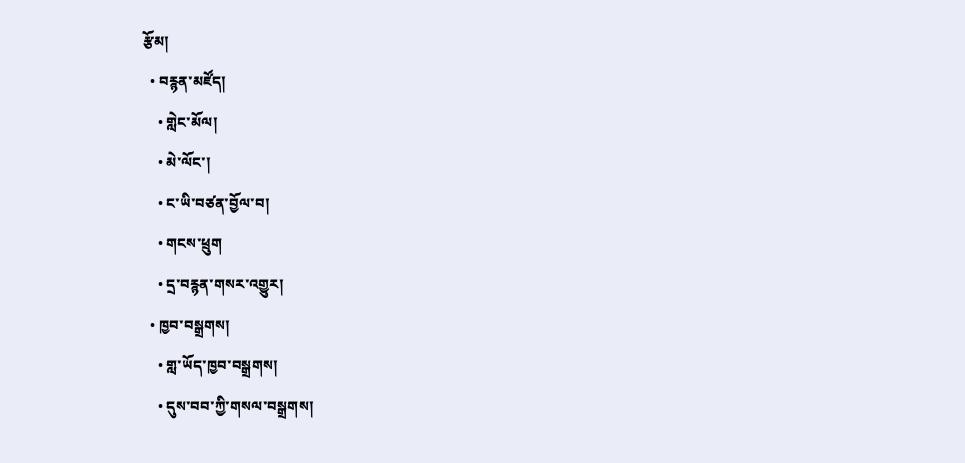རྩོམ།
  • བརྙན་མཛོད།
    • གླེང་མོལ།
    • མེ་ལོང་།
    • ང་ཡི་བཙན་བྱོལ་བ།
    • གངས་ཕྲུག
    • དྲ་བརྙན་གསར་འགྱུར།
  • ཁྱབ་བསྒྲགས།
    • གླ་ཡོད་ཁྱབ་བསྒྲགས།
    • དུས་བབ་ཀྱི་གསལ་བསྒྲགས།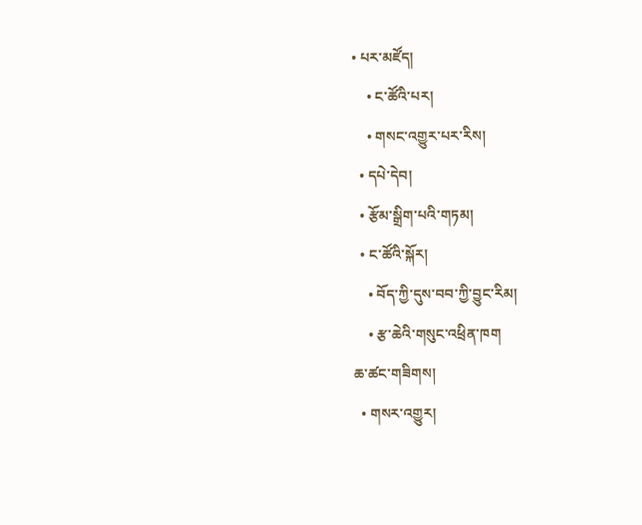• པར་མཛོད།
    • ང་ཚོའི་པར།
    • གསང་འགྱུར་པར་རིས།
  • དཔེ་དེབ།
  • རྩོམ་སྒྲིག་པའི་གཏམ།
  • ང་ཚོའི་སྐོར།
    • བོད་ཀྱི་དུས་བབ་ཀྱི་བྱུང་རིམ།
    • རྩ་ཆེའི་གསུང་འཕྲིན་ཁག
ཆ་ཚང་གཟིགས།
  • གསར་འགྱུར།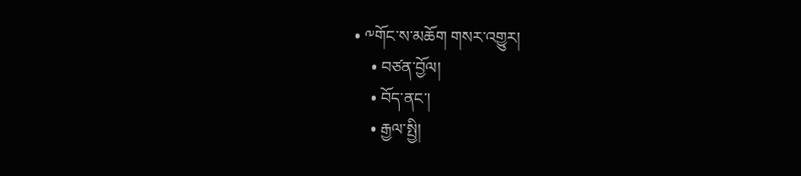• ༸གོང་ས་མཆོག གསར་འགྱུར།
    • བཙན་བྱོལ།
    • བོད་ནང་།
    • རྒྱལ་སྤྱི།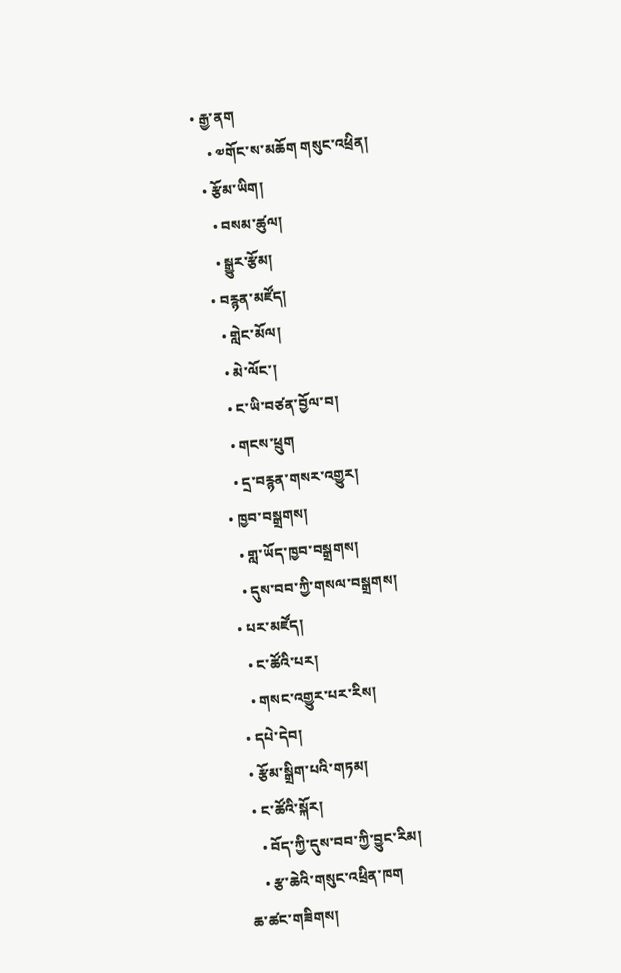• རྒྱ་ནག
    • ༧གོང་ས་མཆོག གསུང་འཕྲིན།
  • རྩོམ་ཡིག།
    • བསམ་ཚུལ།
    • སྒྱུར་རྩོམ།
  • བརྙན་མཛོད།
    • གླེང་མོལ།
    • མེ་ལོང་།
    • ང་ཡི་བཙན་བྱོལ་བ།
    • གངས་ཕྲུག
    • དྲ་བརྙན་གསར་འགྱུར།
  • ཁྱབ་བསྒྲགས།
    • གླ་ཡོད་ཁྱབ་བསྒྲགས།
    • དུས་བབ་ཀྱི་གསལ་བསྒྲགས།
  • པར་མཛོད།
    • ང་ཚོའི་པར།
    • གསང་འགྱུར་པར་རིས།
  • དཔེ་དེབ།
  • རྩོམ་སྒྲིག་པའི་གཏམ།
  • ང་ཚོའི་སྐོར།
    • བོད་ཀྱི་དུས་བབ་ཀྱི་བྱུང་རིམ།
    • རྩ་ཆེའི་གསུང་འཕྲིན་ཁག
ཆ་ཚང་གཟིགས།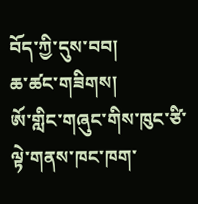བོད་ཀྱི་དུས་བབ།
ཆ་ཚང་གཟིགས།
ཨོ་གླིང་གཞུང་གིས་ཁུང་ཙི་ལྟེ་གནས་ཁང་ཁག་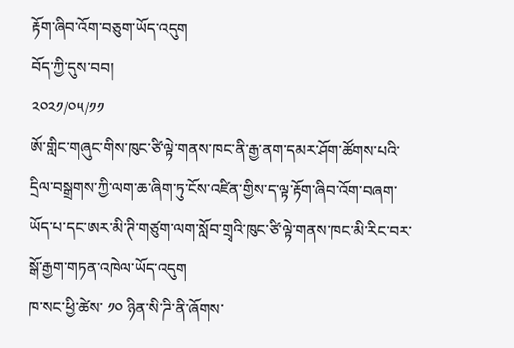རྟོག་ཞིབ་འོག་བཅུག་ཡོད་འདུག
བོད་ཀྱི་དུས་བབ།
༢༠༢༡/༠༥/༡༡
ཨོ་གླིང་གཞུང་གིས་ཁུང་ཙི་ལྟེ་གནས་ཁང་ནི་རྒྱ་ནག་དམར་ཤོག་ཚོགས་པའི་དྲིལ་བསྒྲགས་ཀྱི་ལག་ཆ་ཞིག་ཏུ་ངོས་འཛིན་གྱིས་ད་ལྟ་རྟོག་ཞིབ་འོག་བཞག་ཡོད་པ་དང་ཨར་མི་ཊི་གཙུག་ལག་སློབ་གྲྭའི་ཁུང་ཙི་ལྟེ་གནས་ཁང་མི་རིང་བར་སྒོ་རྒྱག་གཏན་འཁེལ་ཡོད་འདུག
ཁ་སང་ཕྱི་ཚེས་ ༡༠ ཉིན་སི་ཌི་ནི་ཞོགས་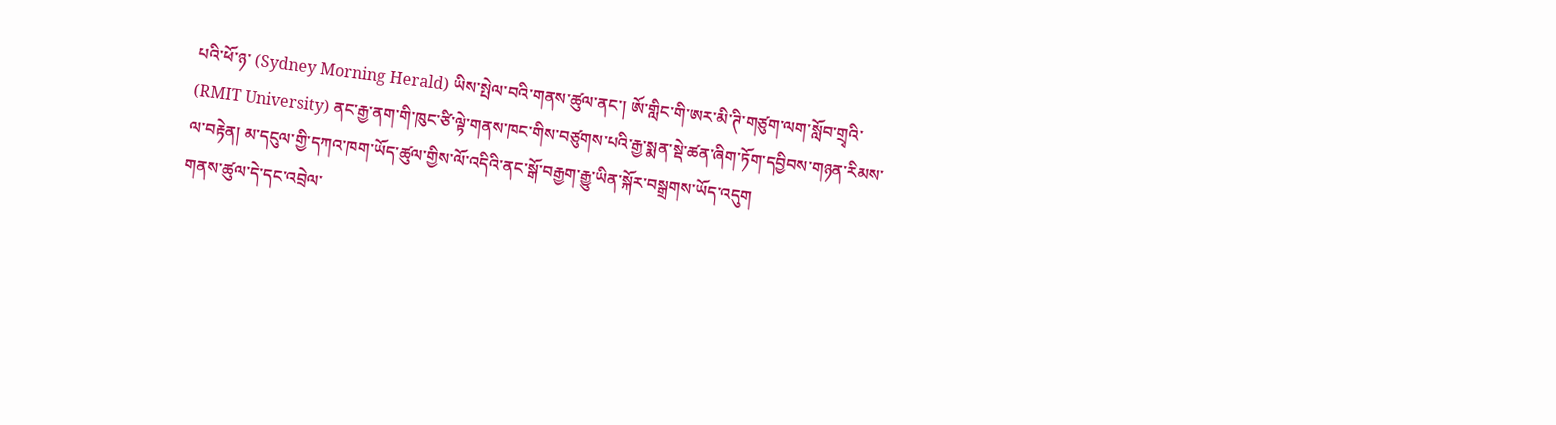པའི་ཕོ་ཉ་ (Sydney Morning Herald) ཡིས་སྤེལ་བའི་གནས་ཚུལ་ནང་། ཨོ་གླིང་གི་ཨར་མི་ཊི་གཙུག་ལག་སློབ་གྲྭའི་ (RMIT University) ནང་རྒྱ་ནག་གི་ཁུང་ཙི་ལྟེ་གནས་ཁང་གིས་བཙུགས་པའི་རྒྱ་སྨན་སྡེ་ཚན་ཞིག་ཏོག་དབྱིབས་གཉན་རིམས་ལ་བརྟེན། མ་དངུལ་གྱི་དཀའ་ཁག་ཡོད་ཚུལ་གྱིས་ལོ་འདིའི་ནང་སྒོ་བརྒྱག་རྒྱུ་ཡིན་སྐོར་བསྒྲགས་ཡོད་འདུག
གནས་ཚུལ་དེ་དང་འབྲེལ་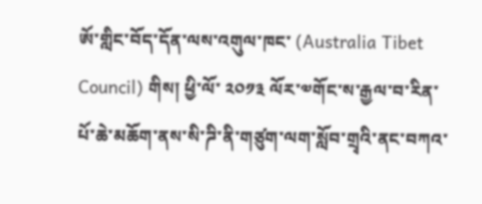ཨོ་གླིང་བོད་དོན་ལས་འགུལ་ཁང་ (Australia Tibet Council) གིས། ཕྱི་ལོ་ ༢༠༡༣ ལོར་༧གོང་ས་རྒྱལ་བ་རིན་པོ་ཆེ་མཆོག་ནས་སི་ཌི་ནི་གཙུག་ལག་སློབ་གྲྭའི་ནང་བཀའ་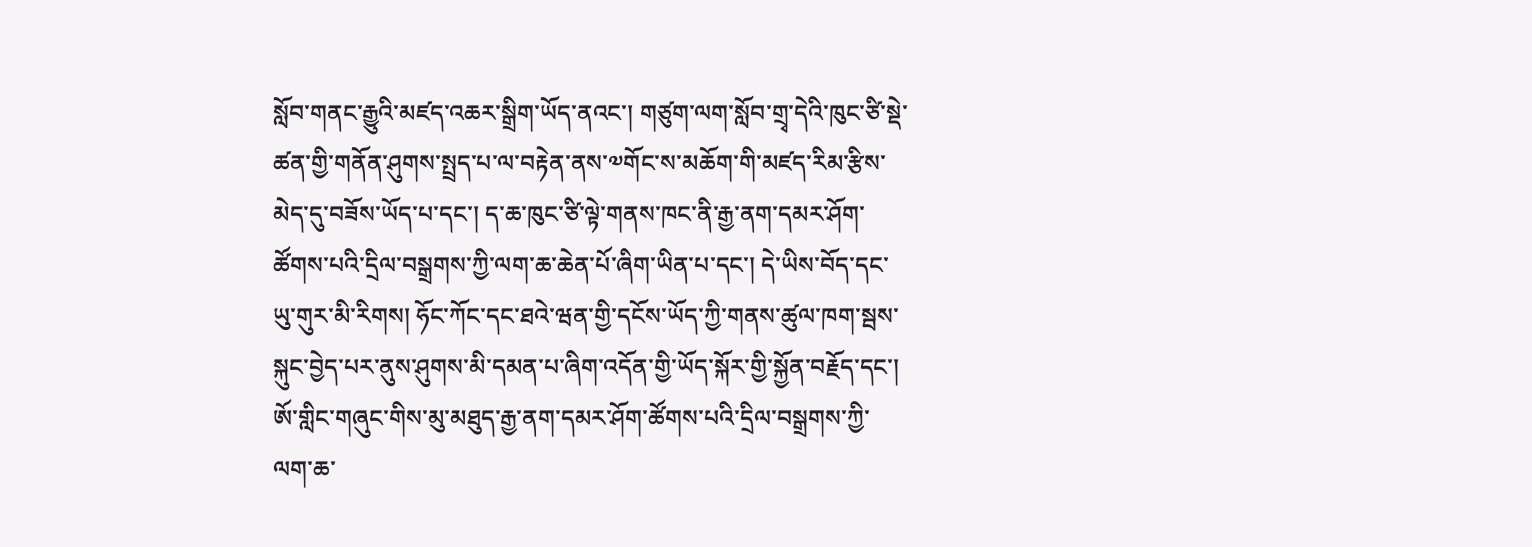སློབ་གནང་རྒྱུའི་མཛད་འཆར་སྒྲིག་ཡོད་ནའང་། གཙུག་ལག་སློབ་གྲྭ་དེའི་ཁུང་ཙི་སྡེ་ཚན་གྱི་གནོན་ཤུགས་སྤྲད་པ་ལ་བརྟེན་ནས་༧གོང་ས་མཆོག་གི་མཛད་རིམ་རྩིས་མེད་དུ་བཟོས་ཡོད་པ་དང་། ད་ཆ་ཁུང་ཙི་ལྟེ་གནས་ཁང་ནི་རྒྱ་ནག་དམར་ཤོག་ཚོགས་པའི་དྲིལ་བསྒྲགས་ཀྱི་ལག་ཆ་ཆེན་པོ་ཞིག་ཡིན་པ་དང་། དེ་ཡིས་བོད་དང་ཡུ་གུར་མི་རིགས། ཧོང་ཀོང་དང་ཐའེ་ཝན་གྱི་དངོས་ཡོད་ཀྱི་གནས་ཚུལ་ཁག་སྦས་སྐུང་བྱེད་པར་ནུས་ཤུགས་མི་དམན་པ་ཞིག་འདོན་གྱི་ཡོད་སྐོར་གྱི་སྐྱོན་བརྗོད་དང་། ཨོ་གླིང་གཞུང་གིས་མུ་མཐུད་རྒྱ་ནག་དམར་ཤོག་ཚོགས་པའི་དྲིལ་བསྒྲགས་ཀྱི་ལག་ཆ་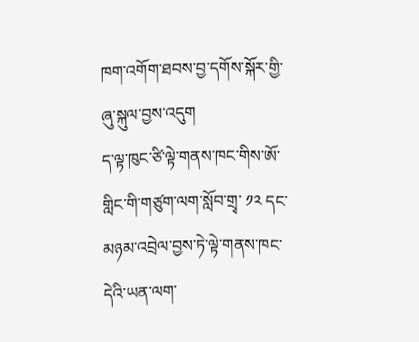ཁག་འགོག་ཐབས་བྱ་དགོས་སྐོར་གྱི་ཞུ་སྐུལ་བྱས་འདུག
ད་ལྟ་ཁུང་ཙི་ལྟེ་གནས་ཁང་གིས་ཨོ་གླིང་གི་གཙུག་ལག་སློབ་གྲྭ་ ༡༢ དང་མཉམ་འབྲེལ་བྱས་ཏེ་ལྟེ་གནས་ཁང་དེའི་ཡན་ལག་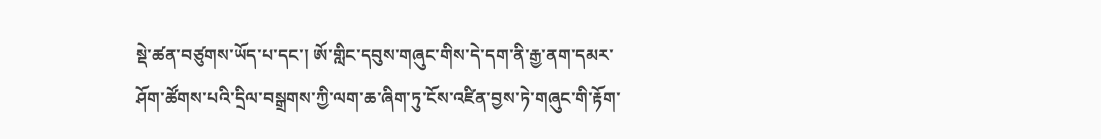སྡེ་ཚན་བཙུགས་ཡོད་པ་དང་། ཨོ་གླིང་དབུས་གཞུང་གིས་དེ་དག་ནི་རྒྱ་ནག་དམར་ཤོག་ཚོགས་པའི་དྲིལ་བསྒྲགས་ཀྱི་ལག་ཆ་ཞིག་ཏུ་ངོས་འཛིན་བྱས་ཏེ་གཞུང་གི་རྟོག་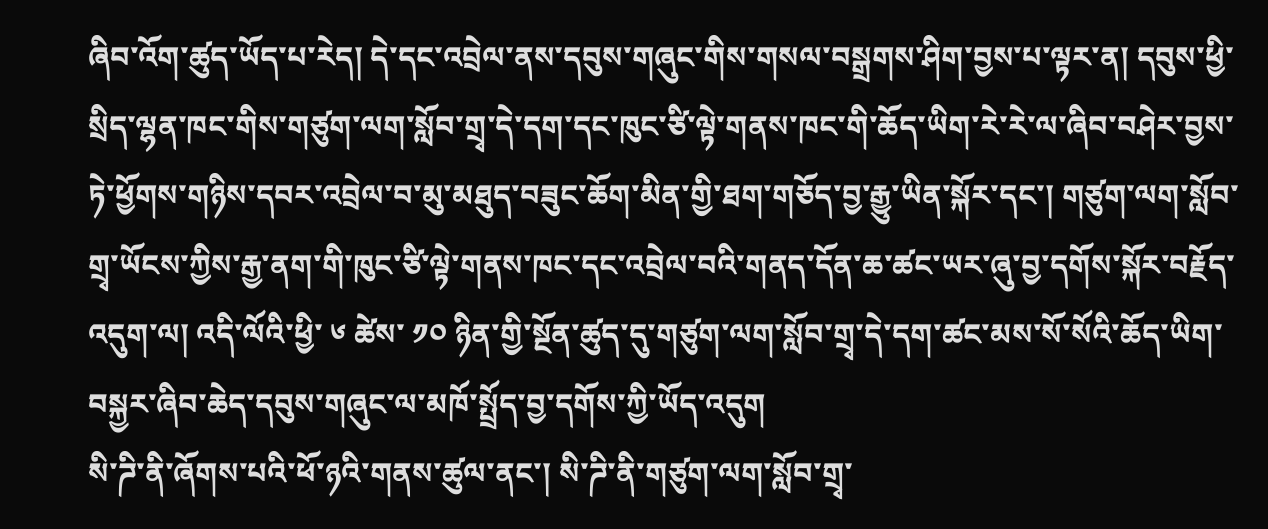ཞིབ་འོག་ཚུད་ཡོད་པ་རེད། དེ་དང་འབྲེལ་ནས་དབུས་གཞུང་གིས་གསལ་བསྒྲགས་ཤིག་བྱས་པ་ལྟར་ན། དབུས་ཕྱི་སྲིད་ལྷན་ཁང་གིས་གཙུག་ལག་སློབ་གྲྭ་དེ་དག་དང་ཁུང་ཙི་ལྟེ་གནས་ཁང་གི་ཆོད་ཡིག་རེ་རེ་ལ་ཞིབ་བཤེར་བྱས་ཏེ་ཕྱོགས་གཉིས་དབར་འབྲེལ་བ་མུ་མཐུད་བཟུང་ཆོག་མིན་གྱི་ཐག་གཅོད་བྱ་རྒྱུ་ཡིན་སྐོར་དང་། གཙུག་ལག་སློབ་གྲྭ་ཡོངས་ཀྱིས་རྒྱ་ནག་གི་ཁུང་ཙི་ལྟེ་གནས་ཁང་དང་འབྲེལ་བའི་གནད་དོན་ཆ་ཚང་ཡར་ཞུ་བྱ་དགོས་སྐོར་བརྗོད་འདུག་ལ། འདི་ལོའི་ཕྱི་ ༦ ཚེས་ ༡༠ ཉིན་གྱི་སྔོན་ཚུད་དུ་གཙུག་ལག་སློབ་གྲྭ་དེ་དག་ཚང་མས་སོ་སོའི་ཆོད་ཡིག་བསྐྱར་ཞིབ་ཆེད་དབུས་གཞུང་ལ་མཁོ་སྤྲོད་བྱ་དགོས་ཀྱི་ཡོད་འདུག
སི་ཌི་ནི་ཞོགས་པའི་ཕོ་ཉའི་གནས་ཚུལ་ནང་། སི་ཌི་ནི་གཙུག་ལག་སློབ་གྲྭ་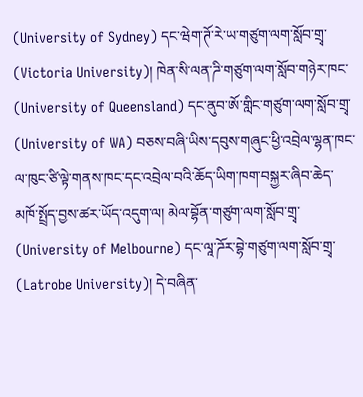(University of Sydney) དང་ཝེག་ཊོ་རེ་ཡ་གཙུག་ལག་སློབ་གྲྭ་ (Victoria University)། ཁེན་སི་ལན་ཌི་གཙུག་ལག་སློབ་གཉེར་ཁང་ (University of Queensland) དང་ནུབ་ཨོ་གླིང་གཙུག་ལག་སློབ་གྲྭ་ (University of WA) བཅས་བཞི་ཡིས་དབུས་གཞུང་ཕྱི་འབྲེལ་ལྷན་ཁང་ལ་ཁུང་ཙི་ལྟེ་གནས་ཁང་དང་འབྲེལ་བའི་ཆོད་ཡིག་ཁག་བསྐྱར་ཞིབ་ཆེད་མཁོ་སྤྲོད་བྱས་ཚར་ཡོད་འདུག་ལ། མེལ་བྷོན་གཙུག་ལག་སློབ་གྲྭ་ (University of Melbourne) དང་ལཱ་ཌོར་བྷེ་གཙུག་ལག་སློབ་གྲྭ་ (Latrobe University)། དེ་བཞིན་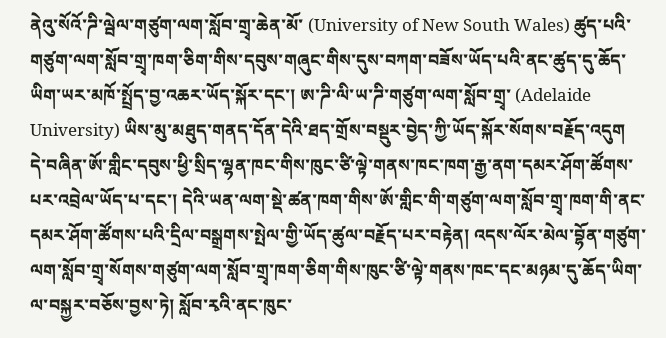ནེའུ་སོའོ་ཌི་ལྦེལ་གཙུག་ལག་སློབ་གྲྭ་ཆེན་མོ་ (University of New South Wales) ཚུད་པའི་གཙུག་ལག་སློབ་གྲྭ་ཁག་ཅིག་གིས་དབུས་གཞུང་གིས་དུས་བཀག་བཟོས་ཡོད་པའི་ནང་ཚུད་དུ་ཆོད་ཡིག་ཡར་མཁོ་སྤྲོད་བྱ་འཆར་ཡོད་སྐོར་དང་། ཨ་ཌི་ལི་ཡ་ཌི་གཙུག་ལག་སློབ་གྲྭ་ (Adelaide University) ཡིས་མུ་མཐུད་གནད་དོན་དེའི་ཐད་གྲོས་བསྡུར་བྱེད་ཀྱི་ཡོད་སྐོར་སོགས་བརྗོད་འདུག
དེ་བཞིན་ཨོ་གླིང་དབུས་ཕྱི་སྲིད་ལྷན་ཁང་གིས་ཁུང་ཙི་ལྟེ་གནས་ཁང་ཁག་རྒྱ་ནག་དམར་ཤོག་ཚོགས་པར་འབྲེལ་ཡོད་པ་དང་། དེའི་ཡན་ལག་སྡེ་ཚན་ཁག་གིས་ཨོ་གླིང་གི་གཙུག་ལག་སློབ་གྲྭ་ཁག་གི་ནང་དམར་ཤོག་ཚོགས་པའི་དྲིལ་བསྒྲགས་སྤེལ་གྱི་ཡོད་ཚུལ་བརྗོད་པར་བརྟེན། འདས་ལོར་མེལ་བྷོན་གཙུག་ལག་སློབ་གྲྭ་སོགས་གཙུག་ལག་སློབ་གྲྭ་ཁག་ཅིག་གིས་ཁུང་ཙི་ལྟེ་གནས་ཁང་དང་མཉམ་དུ་ཆོད་ཡིག་ལ་བསྐྱར་བཅོས་བྱས་ཏེ། སློབ་རྭའི་ནང་ཁུང་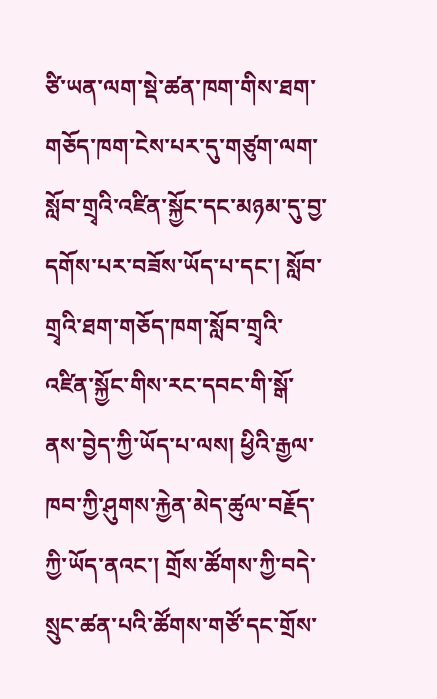ཙི་ཡན་ལག་སྡེ་ཚན་ཁག་གིས་ཐག་གཅོད་ཁག་ངེས་པར་དུ་གཙུག་ལག་སློབ་གྲྭའི་འཛིན་སྐྱོང་དང་མཉམ་དུ་བྱ་དགོས་པར་བཟོས་ཡོད་པ་དང་། སློབ་གྲྭའི་ཐག་གཅོད་ཁག་སློབ་གྲྭའི་འཛིན་སྐྱོང་གིས་རང་དབང་གི་སྒོ་ནས་བྱེད་ཀྱི་ཡོད་པ་ལས། ཕྱིའི་རྒྱལ་ཁབ་ཀྱི་ཤུགས་རྐྱེན་མེད་ཚུལ་བརྗོད་ཀྱི་ཡོད་ནའང་། གྲོས་ཚོགས་ཀྱི་བདེ་སྲུང་ཚན་པའི་ཚོགས་གཙོ་དང་གྲོས་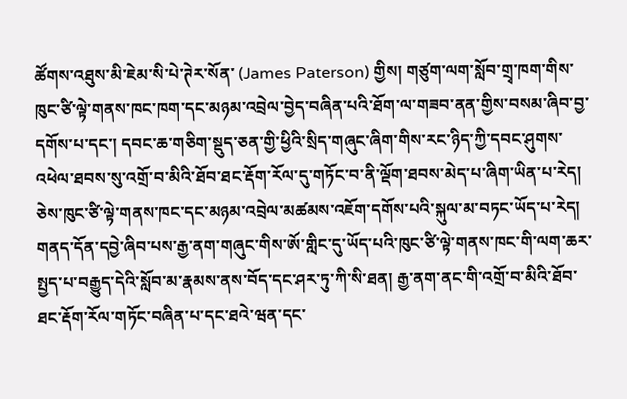ཚོགས་འཐུས་མི་ཇེམ་སི་པེ་ཊེར་སོན་ (James Paterson) གྱིས། གཙུག་ལག་སློབ་གྲྭ་ཁག་གིས་ཁུང་ཙི་ལྟེ་གནས་ཁང་ཁག་དང་མཉམ་འབྲེལ་བྱེད་བཞིན་པའི་ཐོག་ལ་གཟབ་ནན་གྱིས་བསམ་ཞིབ་བྱ་དགོས་པ་དང་། དབང་ཆ་གཅིག་སྡུད་ཅན་གྱི་ཕྱིའི་སྲིད་གཞུང་ཞིག་གིས་རང་ཉིད་ཀྱི་དབང་ཤུགས་འཕེལ་ཐབས་སུ་འགྲོ་བ་མིའི་ཐོབ་ཐང་རྡོག་རོལ་དུ་གཏོང་བ་ནི་ལྡོག་ཐབས་མེད་པ་ཞིག་ཡིན་པ་རེད། ཅེས་ཁུང་ཙི་ལྟེ་གནས་ཁང་དང་མཉམ་འབྲེལ་མཚམས་འཇོག་དགོས་པའི་སྐུལ་མ་བཏང་ཡོད་པ་རེད།
གནད་དོན་དབྱེ་ཞིབ་པས་རྒྱ་ནག་གཞུང་གིས་ཨོ་གླིང་དུ་ཡོད་པའི་ཁུང་ཙི་ལྟེ་གནས་ཁང་གི་ལག་ཆར་སྤྱད་པ་བརྒྱུད་དེའི་སློབ་མ་རྣམས་ནས་བོད་དང་ཤར་ཏུ་ཀི་སི་ཐན། རྒྱ་ནག་ནང་གི་འགྲོ་བ་མིའི་ཐོབ་ཐང་རྡོག་རོལ་གཏོང་བཞིན་པ་དང་ཐའེ་ཝན་དང་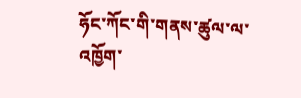ཧོང་ཀོང་གི་གནས་ཚུལ་ལ་འཁྱོག་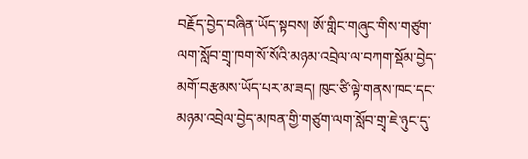བརྗོད་བྱེད་བཞིན་ཡོད་སྟབས། ཨོ་གླིང་གཞུང་གིས་གཙུག་ལག་སློབ་གྲྭ་ཁག་སོ་སོའི་མཉམ་འབྲེལ་ལ་བཀག་སྡོམ་བྱེད་མགོ་བརྩམས་ཡོད་པར་མ་ཟད། ཁུང་ཙི་ལྟེ་གནས་ཁང་དང་མཉམ་འབྲེལ་བྱེད་མཁན་གྱི་གཙུག་ལག་སློབ་གྲྭ་ཇེ་ཉུང་དུ་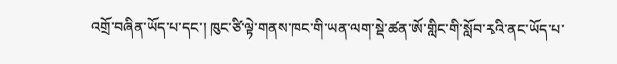འགྲོ་བཞིན་ཡོད་པ་དང་། ཁུང་ཙི་ལྟེ་གནས་ཁང་གི་ཡན་ལག་སྡེ་ཚན་ཨོ་གླིང་གི་སློབ་རྭའི་ནང་ཡོད་པ་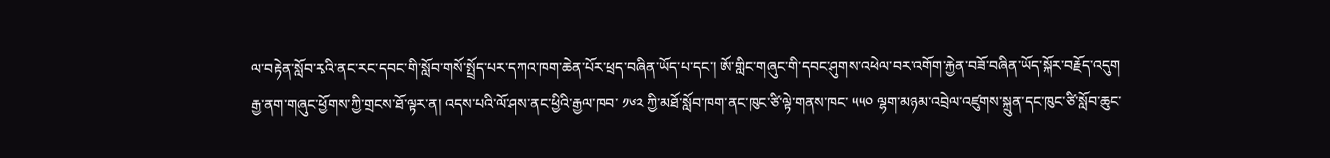ལ་བརྟེན་སློབ་རྭའི་ནང་རང་དབང་གི་སློབ་གསོ་སྤྲོད་པར་དཀའ་ཁག་ཆེན་པོར་ཕྲད་བཞིན་ཡོད་པ་དང་། ཨོ་གླིང་གཞུང་གི་དབང་ཤུགས་འཕེལ་བར་འགོག་རྐྱེན་བཟོ་བཞིན་ཡོད་སྐོར་བརྗོད་འདུག
རྒྱ་ནག་གཞུང་ཕྱོགས་ཀྱི་གྲངས་ཐོ་ལྟར་ན། འདས་པའི་ལོ་ཤས་ནང་ཕྱིའི་རྒྱལ་ཁབ་ ༡༦༢ ཀྱི་མཐོ་སློབ་ཁག་ནང་ཁུང་ཙི་ལྟེ་གནས་ཁང་ ༥༥༠ ལྷག་མཉམ་འབྲེལ་འཛུགས་སྐྲུན་དང་ཁུང་ཙི་སློབ་ཆུང་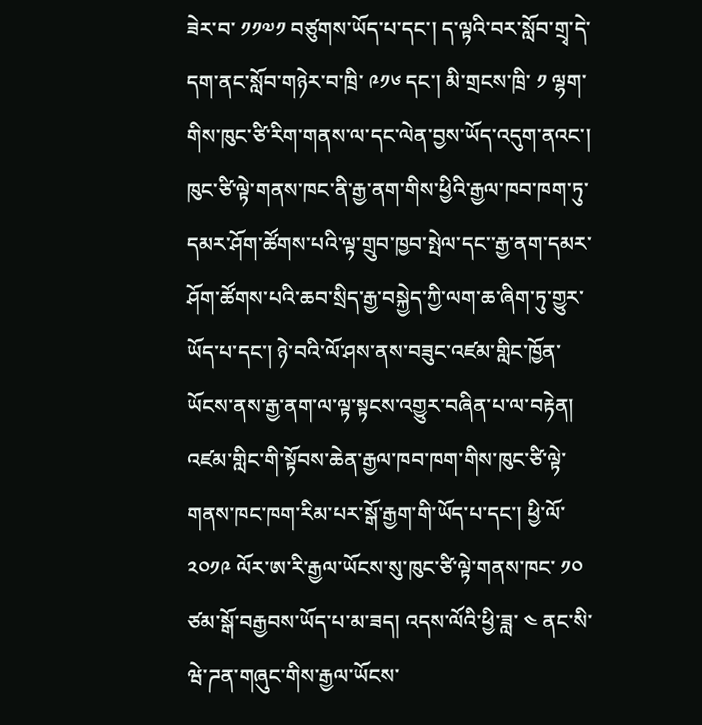ཟེར་བ་ ༡༡༧༡ བཙུགས་ཡོད་པ་དང་། ད་ལྟའི་བར་སློབ་གྲྭ་དེ་དག་ནང་སློབ་གཉེར་བ་ཁྲི་ ༩༡༦ དང་། མི་གྲངས་ཁྲི་ ༡ ལྷག་གིས་ཁུང་ཙི་རིག་གནས་ལ་དང་ལེན་བྱས་ཡོད་འདུག་ནའང་། ཁུང་ཙི་ལྟེ་གནས་ཁང་ནི་རྒྱ་ནག་གིས་ཕྱིའི་རྒྱལ་ཁབ་ཁག་ཏུ་དམར་ཤོག་ཚོགས་པའི་ལྟ་གྲུབ་ཁྱབ་སྤེལ་དང་་རྒྱ་ནག་དམར་ཤོག་ཚོགས་པའི་ཆབ་སྲིད་རྒྱ་བསྐྱེད་ཀྱི་ལག་ཆ་ཞིག་ཏུ་གྱུར་ཡོད་པ་དང་། ཉེ་བའི་ལོ་ཤས་ནས་བཟུང་འཛམ་གླིང་ཁྱོན་ཡོངས་ནས་རྒྱ་ནག་ལ་ལྟ་སྟངས་འགྱུར་བཞིན་པ་ལ་བརྟེན། འཛམ་གླིང་གི་སྟོབས་ཆེན་རྒྱལ་ཁབ་ཁག་གིས་ཁུང་ཙི་ལྟེ་གནས་ཁང་ཁག་རིམ་པར་སྒོ་རྒྱག་གི་ཡོད་པ་དང་། ཕྱི་ལོ་ ༢༠༡༩ ལོར་ཨ་རི་རྒྱལ་ཡོངས་སུ་ཁུང་ཙི་ལྟེ་གནས་ཁང་ ༡༠ ཙམ་སྒོ་བརྒྱབས་ཡོད་པ་མ་ཟད། འདས་ལོའི་ཕྱི་ཟླ་ ༤ ནང་སི་ཝེ་ཌན་གཞུང་གིས་རྒྱལ་ཡོངས་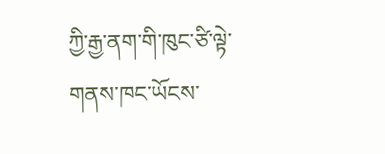ཀྱི་རྒྱ་ནག་གི་ཁུང་ཙི་ལྟེ་གནས་ཁང་ཡོངས་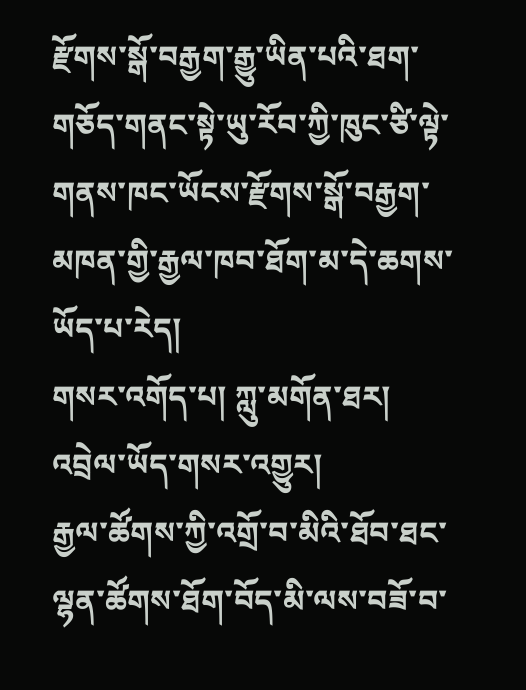རྫོགས་སྒོ་བརྒྱག་རྒྱུ་ཡིན་པའི་ཐག་གཅོད་གནང་སྟེ་ཡུ་རོབ་ཀྱི་ཁུང་ཙི་ལྟེ་གནས་ཁང་ཡོངས་རྫོགས་སྒོ་བརྒྱག་མཁན་གྱི་རྒྱལ་ཁབ་ཐོག་མ་དེ་ཆགས་ཡོད་པ་རེད།
གསར་འགོད་པ། ཀླུ་མགོན་ཐར།
འབྲེལ་ཡོད་གསར་འགྱུར།
རྒྱལ་ཚོགས་ཀྱི་འགྲོ་བ་མིའི་ཐོབ་ཐང་ལྷན་ཚོགས་ཐོག་བོད་མི་ལས་བཟོ་བ་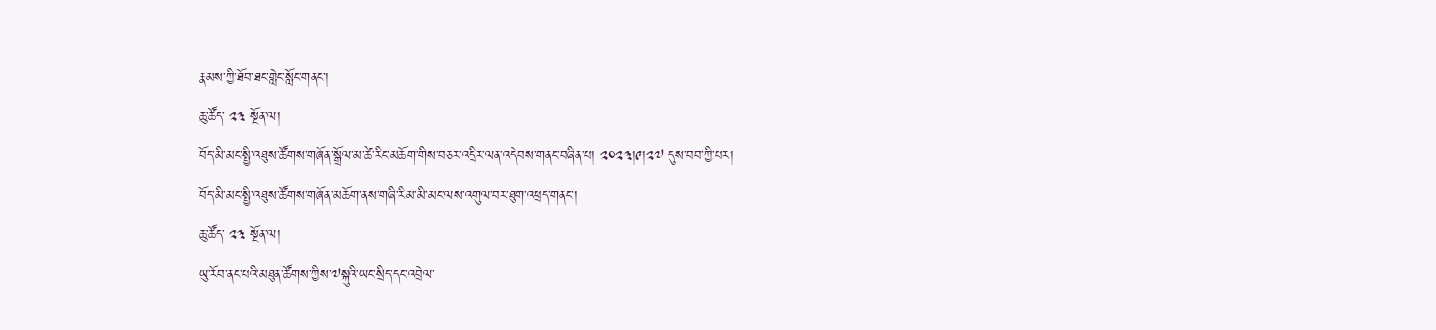རྣམས་ཀྱི་ཐོབ་ཐང་གླེང་སློང་གནང་།
ཆུ་ཚོད་ ༢༣ སྔོན་ལ།
བོད་མི་མང་སྤྱི་འཐུས་ཚོགས་གཞོན་སྒྲོལ་མ་ཚེ་རིང་མཆོག་གིས་བཅར་འདྲིར་ལན་འདེབས་གནང་བཞིན་པ། ༢༠༢༣།༩།༢༧ དུས་བབ་ཀྱི་པར།
བོད་མི་མང་སྤྱི་འཐུས་ཚོགས་གཞོན་མཆོག་ནས་གཞི་རིམ་མི་མང་ལས་འགུལ་བར་ཐུག་འཕྲད་གནང་།
ཆུ་ཚོད་ ༢༣ སྔོན་ལ།
ཡུ་རོབ་ནང་པའི་མཐུན་ཚོགས་ཀྱིས་༧སྐུའི་ཡང་སྲིད་དང་འབྲེལ་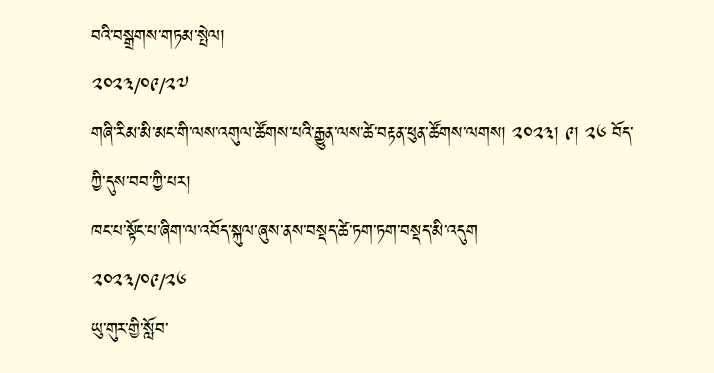བའི་བསྒྲགས་གཏམ་སྤེལ།
༢༠༢༣/༠༩/༢༧
གཞི་རིམ་མི་མང་གི་ལས་འགུལ་ཚོགས་པའི་རྒྱུན་ལས་ཚེ་བརྟན་ཕུན་ཚོགས་ལགས། ༢༠༢༣། ༩། ༢༦ བོད་ཀྱི་དུས་བབ་ཀྱི་པར།
ཁང་པ་སྟོང་པ་ཞིག་ལ་འབོད་སྐུལ་ཞུས་ནས་བསྡད་ཚེ་ཏག་ཏག་བསྡད་མི་འདུག
༢༠༢༣/༠༩/༢༦
ཡུ་གུར་གྱི་སློབ་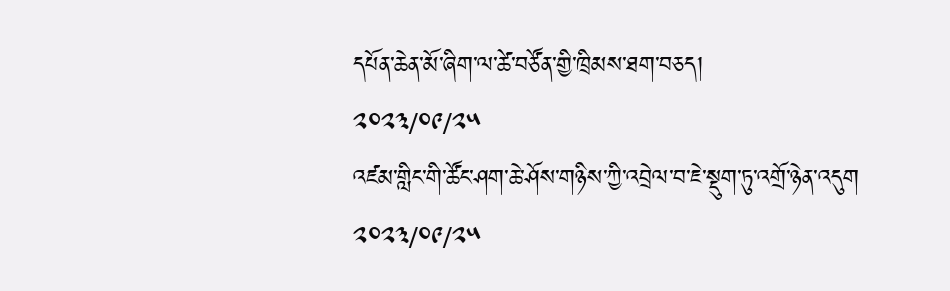དཔོན་ཆེན་མོ་ཞིག་ལ་ཚེ་བཙོན་གྱི་ཁྲིམས་ཐག་བཅད།
༢༠༢༣/༠༩/༢༥
འཛམ་གླིང་གི་ཚོང་ཤག་ཆེ་ཤོས་གཉིས་ཀྱི་འབྲེལ་བ་ཇེ་སྡུག་ཏུ་འགྲོ་ཉེན་འདུག
༢༠༢༣/༠༩/༢༥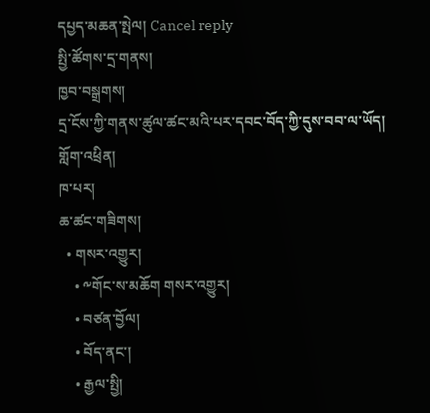དཔྱད་མཆན་སྤེལ། Cancel reply
སྤྱི་ཚོགས་དྲ་གནས།
ཁྱབ་བསྒྲགས།
དྲ་ངོས་ཀྱི་གནས་ཚུལ་ཚང་མའི་པར་དབང་བོད་ཀྱི་དུས་བབ་ལ་ཡོད།
གློག་འཕྲིན།
ཁ་པར།
ཆ་ཚང་གཟིགས།
  • གསར་འགྱུར།
    • ༸གོང་ས་མཆོག གསར་འགྱུར།
    • བཙན་བྱོལ།
    • བོད་ནང་།
    • རྒྱལ་སྤྱི།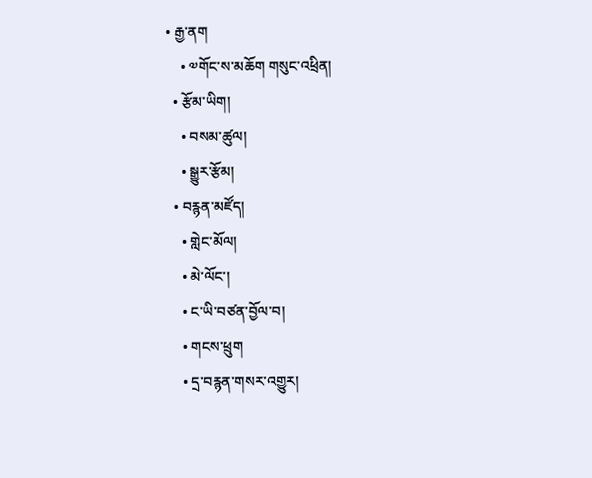• རྒྱ་ནག
    • ༧གོང་ས་མཆོག གསུང་འཕྲིན།
  • རྩོམ་ཡིག།
    • བསམ་ཚུལ།
    • སྒྱུར་རྩོམ།
  • བརྙན་མཛོད།
    • གླེང་མོལ།
    • མེ་ལོང་།
    • ང་ཡི་བཙན་བྱོལ་བ།
    • གངས་ཕྲུག
    • དྲ་བརྙན་གསར་འགྱུར།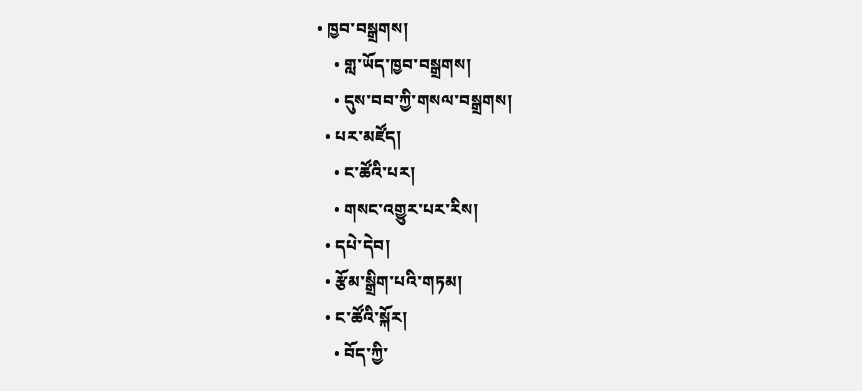• ཁྱབ་བསྒྲགས།
    • གླ་ཡོད་ཁྱབ་བསྒྲགས།
    • དུས་བབ་ཀྱི་གསལ་བསྒྲགས།
  • པར་མཛོད།
    • ང་ཚོའི་པར།
    • གསང་འགྱུར་པར་རིས།
  • དཔེ་དེབ།
  • རྩོམ་སྒྲིག་པའི་གཏམ།
  • ང་ཚོའི་སྐོར།
    • བོད་ཀྱི་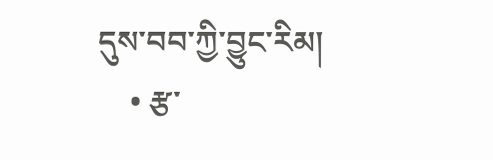དུས་བབ་ཀྱི་བྱུང་རིམ།
    • རྩ་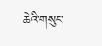ཆེའི་གསུང་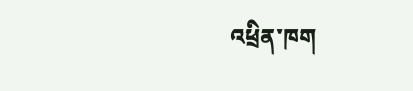འཕྲིན་ཁག